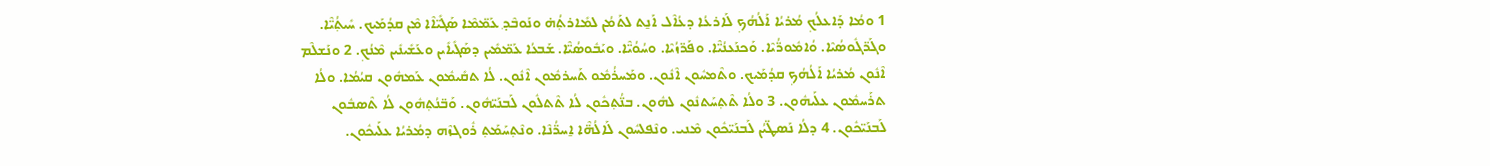1 ܘܡܳܐ ܕܰܐܥܠܳܟ݂ ܡܳܪܝܳܐ ܐܰܠܳܗܳܟ݂ ܠܰܐܪܥܳܐ ܕܥܳܐܶܠ ܐܰܢ̱ܬ ܠܬܰܡܳܢ ܠܡܺܐܪܬ݂ܳܗ̇ ܘܢܰܘܒܶܕ݂ ܥܰܡ̈ܡܶܐ ܣܰܓܺܝ̈ܐܶܐ ܡܶܢ ܩܕܳܡܰܝܟ. ܚܺܝܬ݂ܳܝ̈ܶܐ. ܘܓܰܖ̈ܓܽܘܣܳܝܶܐ. ܘܳܐܡܽܘܖ̈ܳܝܶܐ. ܘܰܟܢܰܥܢܳܝ̈ܶܐ. ܘܦܰܖ̈ܙܳܝܶܐ. ܘܚܳܘܳܝ̈ܶܐ. ܘܝܰܒܽܘܣܳܝ̈ܶܐ. ܫܰܒܥܳܐ ܥܰܡ̈ܡܺܝܢ ܕܣܰܓܺܝܐܺܝܢ ܘܥܰܫܺܝܢܺܝܢ ܡܶܢܳܟ݂. 2 ܘܢܰܫܠܶܡ ܐܶܢܽܘܢ ܡܳܪܝܳܐ ܐܰܠܳܗܳܟ݂ ܩܕܳܡܰܝܟ. ܘܬܶܡܚܽܘܢ ܐܶܢܽܘܢ. ܘܡܰܚܪܳܡܽܘ ܬܰܚܪܡܽܘܢ ܐܶܢܽܘܢ. ܠܳܐ ܬܩܺܝܡܽܘܢ ܥܰܡܗܽܘܢ ܩܝܳܡܳܐ. ܘܠܳܐ ܬܪܰܚܡܽܘܢ ܥܠܰܝܗܽܘܢ. 3 ܘܠܳܐ ܬܶܬ݂ܚܰܬܢܽܘܢ ܠܗܽܘܢ. ܒܢ̈ܳܬ݂ܟܽܘܢ ܠܳܐ ܬܶܬܠܽܘܢ ܠܰܒܢܰܝ̈ܗܽܘܢ. ܘܰܒ̈ܢܳܬ݂ܗܽܘܢ ܠܳܐ ܬܶܣܒܽܘܢ ܠܰܒܢܰܝ̈ܟܽܘܢ. 4 ܕܠܳܐ ܢܰܣܛ̈ܝܳܢ ܠܰܒܢܰܝ̈ܟܽܘܢ ܡܶܢܝ. ܘܢܶܦܠܚܽܘܢ ܠܰܐܠܳܗ̈ܶܐ ܐ̱ܚܖ̈ܳܢܶܐ. ܘܢܶܬ݂ܚܰܡܰܬ݂ ܪܽܘܓܙܶܗ ܕܡܳܪܝܳܐ ܥܠܰܝܟܽܘܢ.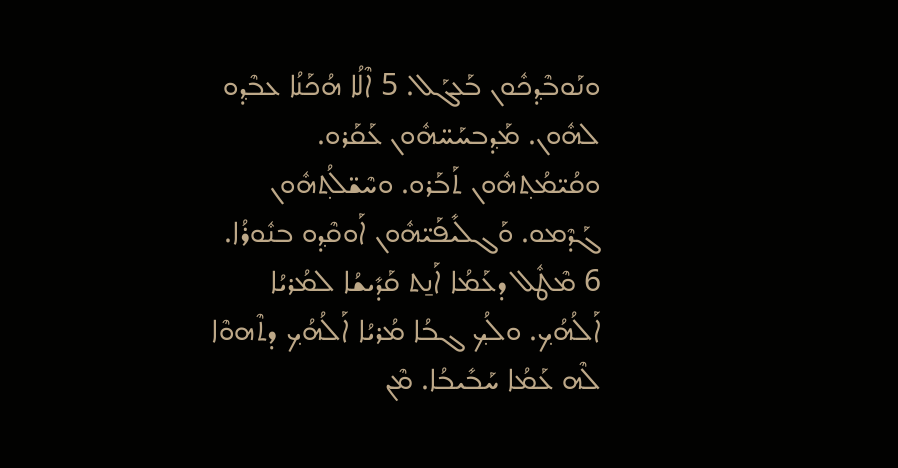ܘܢܰܘܒܶܕ݂ܟܽܘܢ ܒܰܥܓܰܠ. 5 ܐܶܠܳܐ ܗܳܟܰܢܳܐ ܥܒܶܕ݂ܘ ܠܗܽܘܢ. ܡܰܕ݂ܒܚܰܚ̈ܗܽܘܢ ܥܰܩܰܪܘ. ܘܩܳܝ̈ܡܳܬ݂ܗܽܘܢ ܬܰܒܰܪܘ. ܘܚܶܫ̈ܠܳܬ݂ܗܽܘܢ ܓܰܕܶܡܘ. ܘܰܓܠܺܝܦܰܝ̈ܗܽܘܢ ܐܰܘܩܶܕ݂ܘ ܒܢܽܘܪܳܐ. 6 ܡܶܛܽܠ ܕܥܰܡܳܐ ܐܰܢ̱ܬ ܩܰܕܺܝܫܳܐ ܠܡܳܪܝܳܐ ܐܰܠܳܗܳܟ݂. ܘܠܳܟ݂ ܓܒܳܐ ܡܳܪܝܳܐ ܐܰܠܳܗܳܟ݂ ܕܬܶܗܘܶܐ ܠܶܗ ܥܰܡܳܐ ܚܰܒܺܝܒܳܐ. ܡܶܢ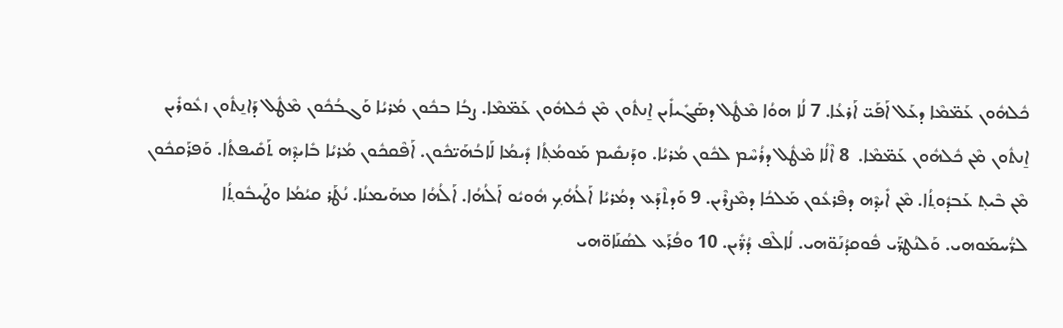ܟܽܠܗܽܘܢ ܥܰܡ̈ܡܶܐ ܕܥܰܠ ܐܰܦܰܝ̈ ܐܰܪܥܳܐ. 7 ܠܳܐ ܗܘܳܐ ܡܶܛܽܠ ܕܣܰܓܺܝܐܺܝܢ ܐ̱ܢܬܽܘܢ ܡܶܢ ܟܽܠܗܽܘܢ ܥܰܡ̈ܡܶܐ. ܨܒܳܐ ܒܟܽܘܢ ܡܳܪܝܳܐ ܘܰܓܒܳܟܽܘܢ ܡܶܛܽܠ ܕܰܐܢ̱ܬܽܘܢ ܙܥܽܘܪܺܝܢ ܐ̱ܢܬܽܘܢ ܡܶܢ ܟܽܠܗܽܘܢ ܥܰܡ̈ܡܶܐ.  8 ܐܶܠܳܐ ܡܶܛܽܠ ܕܪܳܚܶܡ ܠܟܽܘܢ ܡܳܪܝܳܐ. ܘܕܰܢܩܺܝܡ ܡܰܘܡܳܬ݂ܳܐ ܕܺܝܡܳܐ ܠܰܐܒܳܗܰܝ̈ܟܽܘܢ. ܐܰܦܶܩܟܽܘܢ ܡܳܪܝܳܐ ܒܺܐܝܕ݂ܶܗ ܬܰܩܺܝܦܬܳܐ. ܘܰܦܪܰܩܟܽܘܢ ܡܶܢ ܒܶܝܬ݂ ܥܰܒܕܽܘܬ݂ܳܐ. ܡܶܢ ܐܺܝܕ݂ܶܗ ܕܦܶܪܥܽܘܢ ܡܰܠܟܳܐ ܕܡܶܨܪܶܝܢ. 9 ܘܰܕܬܶܕܰܥ ܕܡܳܪܝܳܐ ܐܰܠܳܗܳܟ݂ ܗܽܘܝܽܘ ܐܰ‌ܠܳܗܳܐ. ܐܰ‌ܠܳܗܳܐ ܡܗܰܝܡܢܳܐ. ܢܳܛܰܪ ܩܝܳܡܳܐ ܘܛܰܝܒܽܘܬ݂ܳܐ ܠܖ̈ܳܚܡܰܘܗܝ. ܘܰܠܢܳܛܖ̈ܰܝ ܦܽܘܩܕܳܢܰܘ̈ܗܝ. ܠܳܐܠܶܦ ܕܳܖ̈ܺܝܢ. 10 ܘܦܳܪܰܥ ܠܣܳܢܰܐܘ̈ܗܝ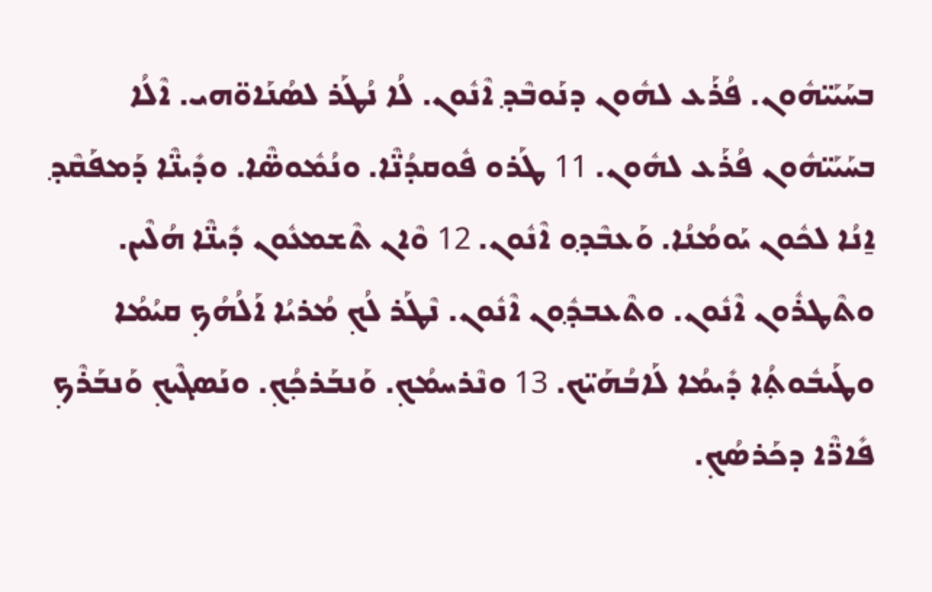ܒܚܰܝܰܝ̈ܗܽܘܢ. ܦܳܪܰܥ ܠܗܽܘܢ ܕܢܰܘܒܶܕ݂ ܐܶܢܽܘܢ. ܠܳܐ ܢܳܛܰܪ ܠܣܳܢܰܐܘ̈ܗܝ. ܐܶܠܳܐ ܒܚܰܝܰܝ̈ܗܽܘܢ ܦܳܪܰܥ ܠܗܽܘܢ. 11 ܛܰܪܘ ܦܽܘܩܕܳܢ̈ܶܐ. ܘܢܳܡܽܘܣ̈ܶܐ. ܘܕܺܝܢ̈ܶܐ ܕܰܡܦܰܩܶܕ݂ ܐ̱ܢܳܐ ܠܟܽܘܢ ܝܰܘܡܳܢܳܐ. ܘܰܥܒܶܕ݂ܘ ܐܶܢܽܘܢ. 12 ܘܶܐܢ ܬܶܫܡܥܽܘܢ ܕܺܝܢ̈ܶܐ ܗܳܠܶܝܢ. ܘܬܶܛܪܽܘܢ ܐܶܢܽܘܢ. ܘܬܶܥܒܕ݂ܽܘܢ ܐܶܢܽܘܢ. ܢܶܛܰܪ ܠܳܟ݂ ܡܳܪܝܳܐ ܐܰܠܳܗܳܟ݂ ܩܝܳܡܳܐ ܘܛܰܝܒܽܘܬ݂ܳܐ ܕܺܝܡܳܐ ܠܰܐܒܳܗܰܝ̈ܟ. 13 ܘܢܶܪܚܡܳܟ݂. ܘܰܢܒܰܪܟ݂ܳܟ݂. ܘܢܰܣܓܶܝܟ݂ ܘܰܢܒܰܪܶܟ݂ ܦܺܐܖ̈ܶܐ ܕܟܰܪܣܳܟ݂.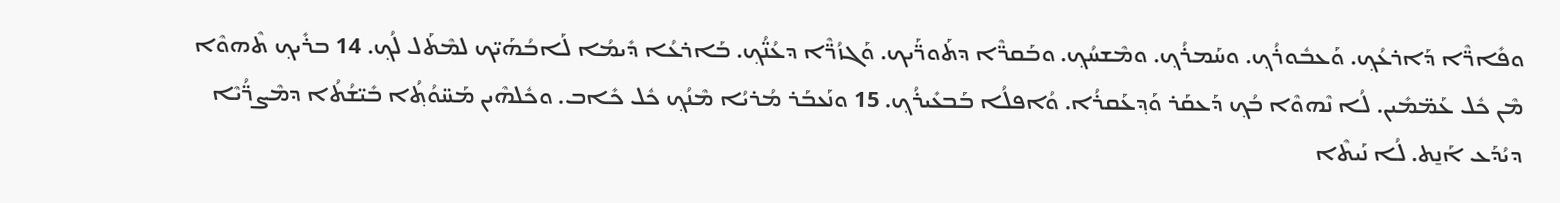ܘܦܺܐܖ̈ܶܐ ܕܰܐܪܥܳܟ݂. ܘܰܥܒܽܘܪܳܟ݂. ܘܚܰܡܪܳܟ݂. ܘܡܶܫܚܳܟ݂. ܘܒܰܩܖ̈ܶܐ ܕܬܰܘܖ̈ܰܝܟ. ܘܰܓܙܳܖ̈ܶܐ ܕܥܳܢ̈ܳܟ݂. ܒܰܐܪܥܳܐ ܕܺܝܡܳܐ ܠܰܐܒܳܗܰܝ̈ܟ ܠܡܶܬܰܠ ܠܳܟ݂. 14 ܒܪܺܝܟ݂ ܬܶܗܘܶܐ ܡܶܢ ܟܽܠ ܥܰܡ̈ܡܺܝܢ. ܠܳܐ ܢܶܗܘܶܐ ܒܳܟ݂ ܕܰܥܩܰܪ ܘܰܕ݂ܥܰܩܪܳܐ. ܘܳܐܦܠܳܐ ܒܰܒܥܺܝܪܳܟ݂. 15 ܘܢܰܥܒܰܪ ܡܳܪܝܳܐ ܡܶܢܳܟ݂ ܟܽܠ ܟܺܐܒ. ܘܟܽܠܗܶܝܢ ܡܰܚ̈ܘܳܬ݂ܳܐ ܒܺܝ̈ܫܳܬܳܐ ܕܡܶܨܖ̈ܳܝܶܐ ܕܝܳܕܰܥ ܐܰܢ̱ܬ. ܠܳܐ ܢܰܝܬܶܐ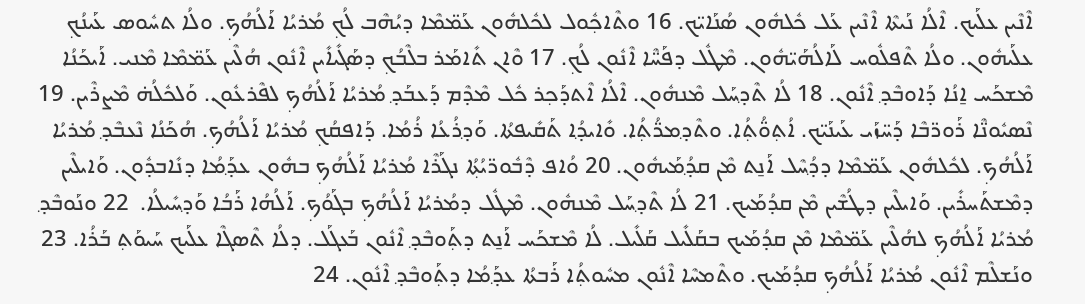ܐܶܢܶܝܢ ܥܠܰܝܟ. ܐܶܠܳܐ ܢܰܝܬܶܐ ܐܶܢܶܝܢ ܥܰܠ ܟܽܠܗܽܘܢ ܣܳܢܰܐܝ̈ܟ. 16 ܘܬܶܐܟ݂ܽܘܠ ܠܟܽܠܗܽܘܢ ܥܰܡ̈ܡܶܐ ܕܝܳܗܶܒ ܠܳܟ݂ ܡܳܪܝܳܐ ܐܰܠܳܗܳܟ݂. ܘܠܳܐ ܬܚܽܘܣ ܥܰܝܢܳܟ݂ ܥܠܰܝܗܽܘܢ. ܘܠܳܐ ܬܶܦܠܽܘܚ ܠܰܐܠܳܗܰܝ̈ܗܽܘܢ. ܡܶܛܽܠ ܕܦܰܚ̈ܶܐ ܐܶܢܽܘܢ ܠܳܟ݂. 17 ܘܶܐܢ ܬܺܐܡܰܪ ܒܠܶܒܳܟ݂ ܕܣܰܓܺܝܐܺܝܢ ܐܶܢܽܘܢ ܗܳܠܶܝܢ ܥܰܡ̈ܡܶܐ ܡܶܢܝ. ܐܰܝܟܰܢܳܐ ܡܶܫܟܰܚ ܐ̱ܢܳܐ ܕܰܐܘܒܶܕ݂ ܐܶܢܽܘܢ. 18 ܠܳܐ ܬܶܕ݂ܚܰܠ ܡܶܢܗܽܘܢ. ܐܶܠܳܐ ܐܶܬܕܰܟ݂ܪ ܟܽܠ ܡܶܕܶܡ ܕܰܥܒܰܕ݂ ܡܳܪܝܳܐ ܐܰܠܳܗܳܟ݂ ܠܦܶܪܥܽܘܢ. ܘܰܠܟܽܠܳܗ̇ ܡܶܨܪܶܝܢ. 19 ܢܶܣܝܽܘܢ̈ܶܐ ܪܰܘܖ̈ܒܶܐ ܕܰܚ̈ܙܰܝ ܥܰܝܢܰܝ̈ܟ. ܐܳܬ݂ܘ̈ܳܬ݂ܳܐ. ܘܬܶܕ݂ܡܖ̈ܳܬ݂ܳܐ. ܘܺܐܝܕ݂ܳܐ ܬܰܩܺܝܦܬܳܐ. ܘܰܕ݂ܪܳܥܳܐ ܪܳܡܳܐ. ܕܰܐܦܩܳܟ݂ ܡܳܪܝܳܐ ܐܰܠܳܗܳܟ݂. ܗܳܟܰܢܳܐ ܢܶܥܒܶܕ݂ ܡܳܪܝܳܐ ܐܰܠܳܗܳܟ݂. ܠܟܽܠܗܽܘܢ ܥܰܡ̈ܡܶܐ ܕܕ݂ܳܚܶܠ ܐܰܢ̱ܬ ܡܶܢ ܩܕ݂ܳܡܰܝܗܽܘܢ. 20 ܘܳܐܦ ܕܶܒܽܘܖ̈ܝܳܬ݂ܳܐ ܢܓܰܪܶܐ ܡܳܪܝܳܐ ܐܰܠܳܗܳܟ݂ ܒܗܽܘܢ ܥܕ݂ܰܡܳܐ ܕܢܺܐܒܕܽܘܢ. ܘܰܐܝܠܶܝܢ ܕܡܶܫܬܰܚܪܺܝܢ. ܘܰܐܝܠܶܝܢ ܕܛܳܫܶܝܢ ܡܶܢ ܩܕܳܡܰܝܟ. 21 ܠܳܐ ܬܶܕ݂ܚܰܠ ܡܶܢܗܽܘܢ. ܡܶܛܽܠ ܕܡܳܪܝܳܐ ܐܰܠܳܗܳܟ݂ ܒܓܰܘܳܟ݂. ܐܰ‌ܠܳܗܳܐ ܪܰܒܳܐ ܘܰܕ݂ܚܺܝܠܳܐ.  22 ܘܢܰܘܒܶܕ݂ ܡܳܪܝܳܐ ܐܰܠܳܗܳܟ݂ ܠܗܳܠܶܝܢ ܥܰܡ̈ܡܶܐ ܡܶܢ ܩܕܳܡܰܝܟ ܒܩܰܠܺܝܠ ܩܰܠܺܝܠ. ܠܳܐ ܡܶܫܟܰܚ ܐܰܢ̱ܬ ܕܬ݂ܰܘܒܶܕ݂ ܐܶܢܽܘܢ ܒܰܥܓܰܠ. ܕܠܳܐ ܬܶܣܓܶܐ ܥܠܰܝܟ ܚܰܝܘܰܬ݂ ܒܰܪܳܐ. 23 ܘܢܰܫܠܶܡ ܐܶܢܽܘܢ ܡܳܪܝܳܐ ܐܰܠܳܗܳܟ݂ ܩܕܳܡܰܝܟ. ܘܬܶܡܚܶܐ ܐܶܢܽܘܢ ܡܚܽܘܬ݂ܳܐ ܪܰܒܬܳܐ ܥܕ݂ܰܡܳܐ ܕܬ݂ܰܘܒܶܕ݂ ܐܶܢܽܘܢ. 24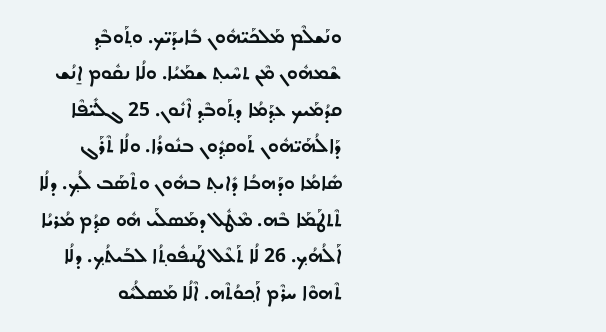ܘܢܰܫܠܶܡ ܡܰܠܟܰܝ̈ܗܽܘܢ ܒܺܐܝܕܰܝ̈ܟ. ܘܬ݂ܰܘܒܶܕ݂ ܫܶܡܗܽܘܢ ܡܶܢ ܬܚܶܝܬ݂ ܫܡܰܝܳܐ. ܘܠܳܐ ܢܩܽܘܡ ܐ̱ܢܳܫ ܩܕܳܡܰܝܟ ܥܕ݂ܰܡܳܐ ܕܬ݂ܰܘܒܶܕ݂ ܐܶܢܽܘܢ. 25 ܓܠܺܝ̈ܦܶܐ ܕܰܐ‌ܠܳܗܰܝ̈ܗܽܘܢ ܬܰܘܩܕ݂ܽܘܢ ܒܢܽܘܪܳܐ. ܘܠܳܐ ܬܶܪܰܓ ܣܺܐܡܳܐ ܘܕܰܗܒܳܐ ܕܺܐܝܬ݂ ܒܗܽܘܢ ܘܬܶܣܰܒ ܠܳܟ݂. ܕܠܳܐ ܬܶܬܛܰܡܰܐ ܒܶܗ. ܡܶܛܽܠ ܕܡܰܣܠܰܝ ܗܽܘ ܩܕ݂ܳܡ ܡܳܪܝܳܐ ܐܰܠܳܗܳܟ݂. 26 ܠܳܐ ܬܰܥܶܠ ܛܰܢܦܽܘܬ݂ܳܐ ܠܒܰܝܬܳܟ݂. ܕܠܳܐ ܬܶܗܘܶܐ ܚܪܶܡ ܐܰܟ݂ܘܳܬܶܗ. ܐܶܠܳܐ ܡܰܣܠܳܝܽܘ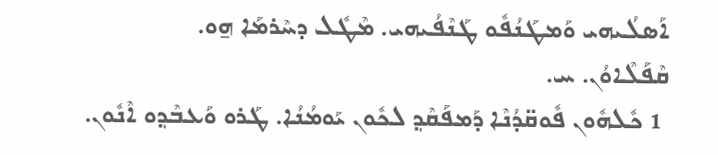ܐܰܣܠܳܝܗܝ ܘܰܡܛܰܢܳܦܽܘ ܛܰܢܶܦܳܝܗܝ. ܡܶܛܽܠ ܕܚܶܪܡܰܐ ܗ̱ܘ.
ܩܶܦܰܠܶܐܘܳܢ. ܚ.
 1 ܟܽܠܗܽܘܢ ܦܽܘܩ̈ܕܳܢܶܐ ܕܰܡܦܰܩܶܕ݂ ܠܟܽܘܢ ܝܰܘܡܳܢܳܐ. ܛܰܪܘ ܘܰܥܒܶܕ݂ܘ ܐܶܢܽܘܢ.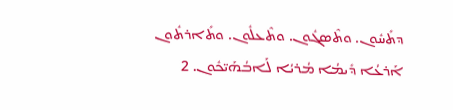ܕܬܺܚܽܘܢ. ܘܬܶܣܓܽܘܢ. ܘܬܶܥܠܽܘܢ. ܘܬܺܐܪܬܽܘܢ ܐܰܪܥܳܐ ܕܺܝܡܳܐ ܡܳܪܝܳܐ ܠܰܐܒܳܗܰܝ̈ܟܽܘܢ. 2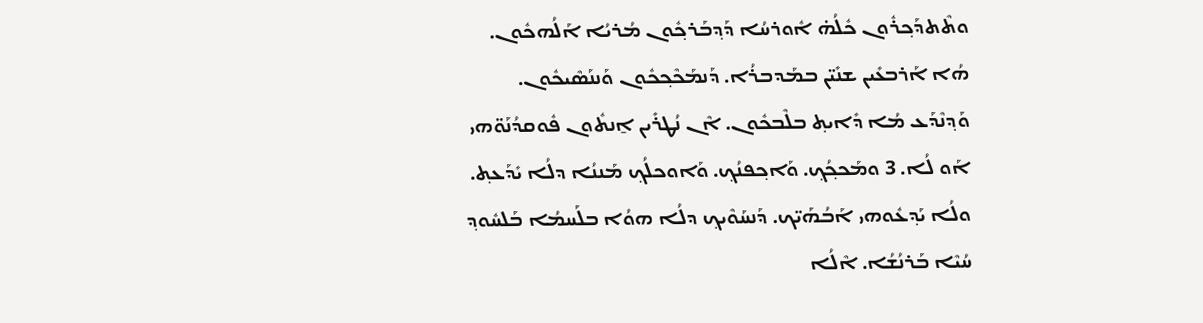ܘܬܶܬܕܰܟ݂ܪܽܘܢ ܟܽܠܳܗ̇ ܐܽܘܪܚܳܐ ܕܰܕ݂ܒܰܪܟ݂ܽܘܢ ܡܳܪܝܳܐ ܐܰܠܳܗܟܽܘܢ. ܗܳܐ ܐܰܪܒܥܺܝܢ ܫܢܺܝ̈ܢ ܒܡܰܕܒܪܳܐ. ܕܰܢܡܰܟܶܟ݂ܟܽܘܢ ܘܰܢܢܰܣܶܝܟܽܘܢ. ܘܰܕ݂ܢܶܕܰܥ ܡܳܐ ܕܺܐܝܬ݂ ܒܠܶܒܟܽܘܢ. ܐܶܢ ܢܳܛܪܺܝܢ ܐ̱ܢܬܽܘܢ ܦܽܘܩܕܳܢܰܘ̈ܗܝ ܐܰܘ ܠܳܐ. 3 ܘܡܰܟܟ݂ܳܟ݂. ܘܰܐܟ݂ܦܢܳܟ݂. ܘܰܐܘܟܠܳܟ݂ ܡܰܢܢܳܐ ܕܠܳܐ ܝܺܕܰܥܬ݂. ܘܠܳܐ ܝܰܕ݂ܥܽܘܗܝ ܐܰܒܳܗܰܝ̈ܟ. ܕܰܢܚܰܘܶܝܟ݂ ܕܠܳܐ ܗܘܳܐ ܒܠܰܚܡܳܐ ܒܰܠܚܽܘܕ݂ ܚܳܝܶܐ ܒܰܪܢܳܫܳܐ. ܐܶܠܳܐ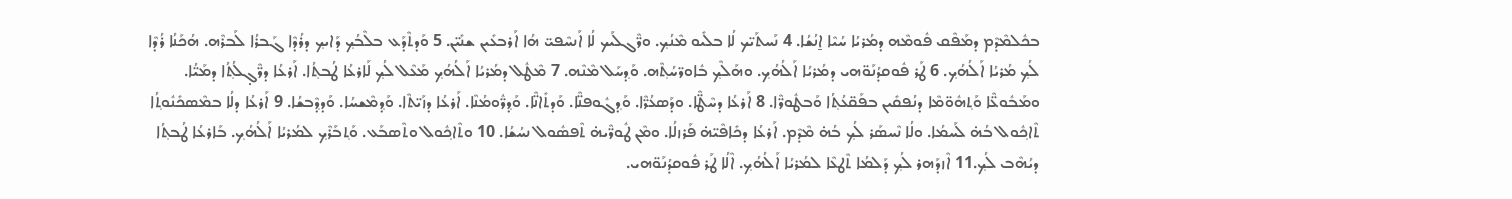ܒܟܽܠܡܶܕܶܡ ܕܡܰܦܶܩ ܦܽܘܡܶܗ ܕܡܳܪܝܳܐ ܚܳܝܶܐ ܐ̱ܢܳܫܳܐ. 4 ܢܰܚܬܰܝ̈ܟ ܠܳܐ ܒܠܺܝܘ ܡܶܢܳܟ݂. ܘܖ̈ܶܓܠܰܝܟ ܠܳܐ ܐܰܢܚܶܦܝ̈ ܗܳܐ ܐܰܪܒܥܺܝܢ ܫܢܺܝ̈ܢ. 5 ܘܰܕܬܶܕܰܥ ܒܠܶܒܳܟ݂ ܕܰܐܝܟ݂ ܕܪܳܕܶܐ ܓܰܒܪܳܐ ܠܰܒܪܶܗ. ܗܳܟܰܢܳܐ ܪܳܕܶܐ ܠܳܟ݂ ܡܳܪܝܳܐ ܐܰܠܳܗܳܟ݂. 6 ܛܰܪ ܦܽܘܩܕܳܢܰܘ̈ܗܝ ܕܡܳܪܝܳܐ ܐܰܠܳܗܳܟ݂. ܘܗܰܠܶܟ݂ ܒܽܐܘܖ̈ܚܳܬ݂ܶܗ. ܘܰܕ݂ܚܰܠ ܡܶܢܶܗ. 7 ܡܶܛܽܠ ܕܡܳܪܝܳܐ ܐܰܠܳܗܳܟ݂ ܡܰܥܶܠ ܠܳܟ݂ ܠܰܐܪܥܳܐ ܛܳܒܬ݂ܳܐ. ܐܰܪܥܳܐ ܕܖ̈ܶܓ̣ܠܳܬ݂ܳܐ ܕܡܰܝ̈ܳܐ. ܘܡܰܒܽܘܥ̈ܶܐ ܘܰܬ݂ܗܽܘ̈ܡܶܐ ܕܢܳܦܩܺܝܢ ܒܦܰܩ̈ܥܳܬ݂ܳܐ ܘܰܒܛܽܘܖ̈ܶܐ. 8 ܐܰܪܥܳܐ ܕܚܶܛ̈ܶܐ. ܘܕܰܣܥܳܖ̈ܶܐ. ܘܰܕ݂ܓܽܘܦܢ̈ܶܐ. ܘܰܕܬܺܐܢ̈ܶܐ. ܘܰܕ݂ܖ̈ܽܘܡܳܢܶܐ. ܐܰܪܥܳܐ ܕܙܰܝ̈ܬܶܐ. ܘܰܕ݂ܡܶܫܚܳܐ. ܘܰܕܕ݂ܶܒܫܳܐ. 9 ܐܰܪܥܳܐ ܕܠܳܐ ܒܡܶܣܟܺܢܽܘܬ݂ܳܐ ܬܶܐܟ݂ܽܘܠ ܒܳܗ̇ ܠܰܚܡܳܐ. ܘܠܳܐ ܢܶܚܣܰܪ ܠܳܟ݂ ܒܳܗ̇ ܡܶܕܶܡ. ܐܰܪܥܳܐ ܕܟܺܐܦܶܝ̈ܗ̇ ܦܰܪܙܠܳܐ. ܘܡܶܢ ܛܽܘܖ̈ܶܝܗ̇ ܬܶܦܣܽܘܠ ܢܚܳܫܳܐ. 10 ܘܬܶܐܟ݂ܽܘܠ ܘܬܶܣܒܰܥ. ܘܰܬ݂ܒܰܪܶܟ݂ ܠܡܳܪܝܳܐ ܐܰܠܳܗܳܟ݂. ܒܰܐܪܥܳܐ ܛܳܒܬ݂ܳܐ ܕܝܳܗܶܒ ܠܳܟ݂.11 ܐܶܙܕܰܗܪ ܠܳܟ݂ ܕܰܠܡܳܐ ܬܶܛܥܶܐ ܠܡܳܪܝܳܐ ܐܰܠܳܗܳܟ݂. ܐܶܠܳܐ ܛܰܪ ܦܽܘܩܕܳܢܰܘ̈ܗܝ.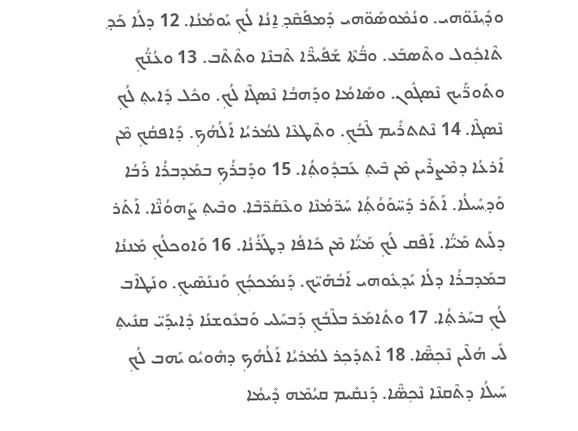ܘܕ݂ܺܝܢܰܘ̈ܗܝ. ܘܢܳܡܽܘܣܰܘ̈ܗܝ ܕܰܡܦܰܩܶܕ݂ ܐ̱ܢܳܐ ܠܳܟ݂ ܝܰܘܡܳܢܳܐ. 12 ܕܠܳܐ ܟܰܕ݂ ܬܶܐܟ݂ܽܘܠ ܘܬܶܣܒܰܥ. ܘܒ̈ܳܬܶܐ ܫܰܦܺܝܖ̈ܶܐ ܬܶܒܢܶܐ ܘܬܶܬܶܒ. 13 ܘܥܳܢ̈ܳܟ݂ ܘܬܰܘܖ̈ܰܝܟ ܢܶܣܓܽܘܢ. ܘܣܺܐܡܳܐ ܘܕܰܗܒܳܐ ܢܶܣܓܶܐ ܠܳܟ݂. ܘܟܽܠ ܕܺܐܝܬ݂ ܠܳܟ݂ ܢܶܣܓܶܐ. 14 ܢܶܬܬܪܺܝܡ ܠܶܒܳܟ݂. ܘܬܶܛܥܶܐ ܠܡܳܪܝܳܐ ܐܰܠܳܗܳܟ݂. ܕܰܐܦܩܳܟ݂ ܡܶܢ ܐܰܪܥܳܐ ܕܡܶܨܪܶܝܢ ܡܶܢ ܒܶܝܬ݂ ܥܰܒܕܽܘܬ݂ܳܐ. 15 ܘܕܰܒܪܳܟ݂ ܒܡܰܕܒܪܳܐ ܪܰܒܳܐ ܘܰܕ݂ܚܺܝܠܳܐ. ܐܰܬܰܪ ܕܰܚ̈ܘܰܘܳܬ݂ܳܐ ܚܰܖ̈ܡܳܢܶܐ ܘܥܶܩܰܖ̈ܒܶܐ. ܘܒܶܝܬ݂ ܨܰܗܘܳܢ̈ܶܐ. ܐܰܬܰܪ ܕܠܰܝܬ ܡܰܝ̈ܳܐ. ܐܰܦܶܩ ܠܳܟ݂ ܡܰܝ̈ܳܐ ܡܶܢ ܟܺܐܦܳܐ ܕܛܰܪܳܢܳܐ. 16 ܘܰܐܘܟܠܳܟ݂ ܡܰܢܢܳܐ ܒܡܰܕܒܪܳܐ ܕܠܳܐ ܝܰܕ݂ܥܽܘܗܝ ܐܰܒܳܗܰܝ̈ܟ. ܕܰܢܡܰܟܟ݂ܳܟ݂ ܘܰܢܢܰܣܶܝܟ݂. ܘܢܰܛܐܶܒ ܠܳܟ݂ ܒܚܰܪܬ݂ܳܐ. 17 ܘܬܺܐܡܰܪ ܒܠܶܒܳܟ݂ ܕܰܒܚܰܠܝ ܘܰܒܥܽܘܫܢܳܐ ܕܺܐܝܕܰܝ̈ ܩܢܺܝܬ݂ ܠܺܝ ܗܳܠܶܝܢ ܢܶܟ݂ܣ̈ܶܐ. 18 ܐܶܬܕܰܟ݂ܪ ܠܡܳܪܝܳܐ ܐܰܠܳܗܳܟ݂ ܕܗܽܘܝܽܘ ܝܰܗܒ ܠܳܟ݂ ܚܰܝܠܳܐ ܕܬܶܩܢܶܐ ܢܶܟ݂ܣ̈ܶܐ. ܕܰܢܩܺܝܡ ܩܝܳܡܶܗ ܕܺܝܡܳܐ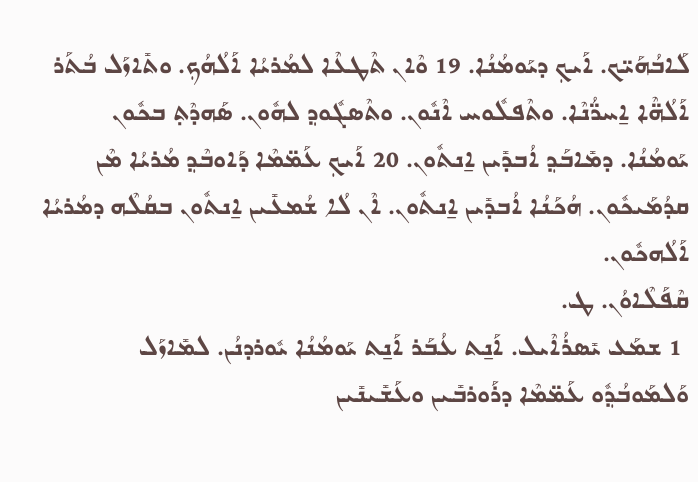ܠܰܐܒܳܗܰܝ̈ܟ. ܐܰܝܟ݂ ܕܝܰܘܡܳܢܳܐ. 19 ܘܶܐܢ ܬܶܛܥܶܐ ܠܡܳܪܝܳܐ ܐܰܠܳܗܳܟ݂. ܘܬܺܐܙܰܠ ܒܳܬܰܪ ܐܰܠܳܗ̈ܶܐ ܐ̱ܚܖ̈ܳܢܶܐ. ܘܬܶܦܠܽܘܚ ܐܶܢܽܘܢ. ܘܬܶܣܓܽܘܕ݂ ܠܗܽܘܢ. ܣܰܗܕܶܬ݂ ܒܟܽܘܢ ܝܰܘܡܳܢܳܐ. ܕܡܺܐܒܰܕ݂ ܐܳܒܕܺܝܢ ܐ̱ܢܬܽܘܢ. 20 ܐܰܝܟ݂ ܥܰܡ̈ܡܶܐ ܕܰܐܘܒܶܕ݂ ܡܳܪܝܳܐ ܡܶܢ ܩܕܳܡܰܝܟܽܘܢ. ܗܳܟܰܢܳܐ ܐܳܒܕܺܝܢ ܐ̱ܢܬܽܘܢ. ܐܶܢ ܠܳܐ ܫܳܡܥܺܝܢ ܐ̱ܢܬܽܘܢ ܒܩܳܠܶܗ ܕܡܳܪܝܳܐ ܐܰܠܳܗܟܽܘܢ.
ܩܶܦܰܠܶܐܘܳܢ. ܛ.
 1 ܫܡܰܥ ܝܺܣܪܳܐܶܝܠ. ܐܰܢ̱ܬ ܥܳܒܰܪ ܐܰܢ̱ܬ ܝܰܘܡܳܢܳܐ ܝܽܘܪܕܢܳܢ. ܠܡܺܐܙܰܠ ܘܰܠܡܰܘܒܳܕ݂ܽܘ ܥܰܡ̈ܡܶܐ ܕܪܰܘܪܒܺܝܢ ܘܥܰܫܺܝܢܺܝܢ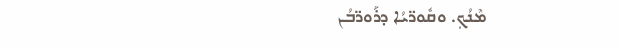ܡܶܢܳܟ݂. ܘܩܽܘܖ̈ܝܳܐ ܕܪܰܘܖ̈ܒܳܢ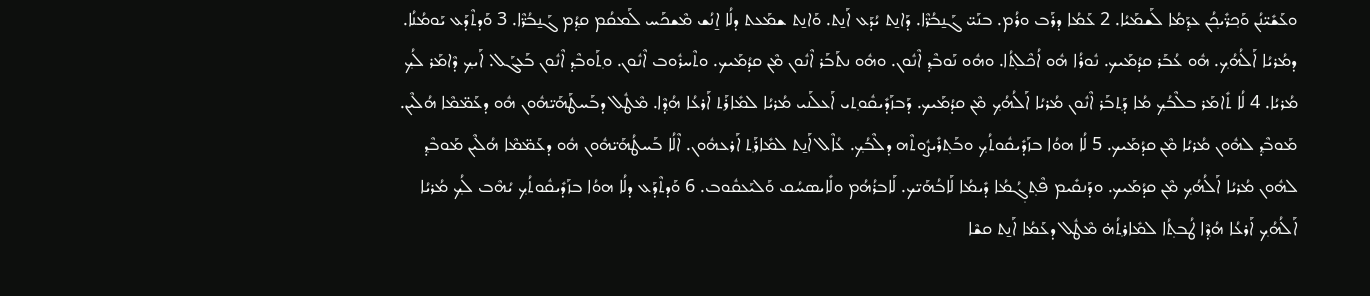ܘܥܰܫܺܝ̈ܢܳܢ ܘܰܟ݂ܖ̈ܺܝܟ݂ܳܢ ܥܕ݂ܰܡܳܐ ܠܰܫܡܰܝܳܐ. 2 ܥܰܡܳܐ ܕܪܰܒ ܘܪܳܡ. ܒܢܰܝ̈ ܓܰܢ̱ܒܳܖ̈ܶܐ. ܕܰܐܢ̱ܬ ܝܳܕܰܥ ܐܰܢ̱ܬ. ܘܰܐܢ̱ܬ ܫܡܰܥܬ ܕܠܳܐ ܐ̱ܢܳܫ ܡܶܫܟܰܚ ܠܰܡܩܳܡ ܩܕ݂ܳܡ ܓܰܢ̱ܒܳܖ̈ܶܐ. 3 ܘܰܕܬܶܕܰܥ ܝܰܘܡܳܢܳܐ. ܕܡܳܪܝܳܐ ܐܰܠܳܗܳܟ݂. ܗܽܘ ܥܳܒܰܪ ܩܕܳܡܰܝܟ. ܢܽܘܪܳܐ ܗܽܘ ܐܳܟܶܠܬ݂ܳܐ. ܘܗܽܘ ܢܰܘܒܶܕ݂ ܐܶܢܽܘܢ. ܘܗܽܘ ܢܬܰܒܰܪ ܐܶܢܽܘܢ ܡܶܢ ܩܕܳܡܰܝܟ. ܘܬܶܚܪܽܘܒ ܐܶܢܽܘܢ. ܘܬ݂ܰܘܒܶܕ݂ ܐܶܢܽܘܢ ܒܰܥܓܰܠ. ܐܰܝܟ݂ ܕܶܐܡܰܪ ܠܳܟ݂ ܡܳܪܝܳܐ. 4 ܠܳܐ ܬܺܐܡܰܪ ܒܠܶܒܳܟ݂ ܡܳܐ ܕܰܬ݂ܒܰܪ ܐܶܢܽܘܢ ܡܳܪܝܳܐ ܐܰܠܳܗܳܟ݂ ܡܶܢ ܩܕܳܡܰܝܟ. ܕܰܒܙܰܕܺܝܩܽܘܬ݂ܝ ܐܰܥܠܰܢܝ ܡܳܪܝܳܐ ܠܡܺܐܪܰܬ݂ ܐܰܪܥܳܐ ܗܳܕ݂ܶܐ. ܡܶܛܽܠ ܕܒܰܚܛܰܗܰܝ̈ܗܽܘܢ ܗܽܘ ܕܥܰܡ̈ܡܶܐ ܗܳܠܶܝܢ. ܡܰܘܒܶܕ݂ ܠܗܽܘܢ ܡܳܪܝܳܐ ܡܶܢ ܩܕܳܡܰܝܟ. 5 ܠܳܐ ܗܘܳܐ ܒܙܰܕܺܝܩܽܘܬܳܟ݂ ܘܒܰܬ݂ܪܺܝܨܽܘܬܶܗ ܕܠܶܒܳܟ݂. ܥܳܐܶܠ ܐܰܢ̱ܬ ܠܡܺܐܪܰܬ݂ ܐܰܪܥܗܽܘܢ. ܐܶܠܳܐ ܒܰܚܛܳܗܰܝ̈ܗܽܘܢ ܗܽܘ ܕܥܰܡ̈ܡܶܐ ܗܳܠܶܝܢ ܡܰܘܒܶܕ݂ ܠܗܽܘܢ ܡܳܪܝܳܐ ܐܰܠܳܗܳܟ݂ ܡܶܢ ܩܕܳܡܰܝܟ. ܘܕܰܢܩܺܝܡ ܦܶܬ݂ܓ݂ܳܡܳܐ ܕܺܝܡܳܐ ܠܰܐܒܳܗܰܝ̈ܟ. ܠܰܐܒܪܳܗܳܡ ܘܠܺܐܝܣܚܳܩ ܘܰܠܝܰܥܩܽܘܒ. 6 ܘܰܕܬܶܕܰܥ ܕܠܳܐ ܗܘܳܐ ܒܙܰܕܺܝܩܽܘܬܳܟ݂ ܝܳܗܶܒ ܠܳܟ݂ ܡܳܪܝܳܐ ܐܰܠܳܗܳܟ݂ ܐܰܪܥܳܐ ܗܳܕ݂ܶܐ ܛܳܒܬ݂ܳܐ ܠܡܺܐܪܬ݂ܳܗ̇ ܡܶܛܽܠ ܕܥܰܡܳܐ ܐܰܢ̱ܬ ܩܫܶܐ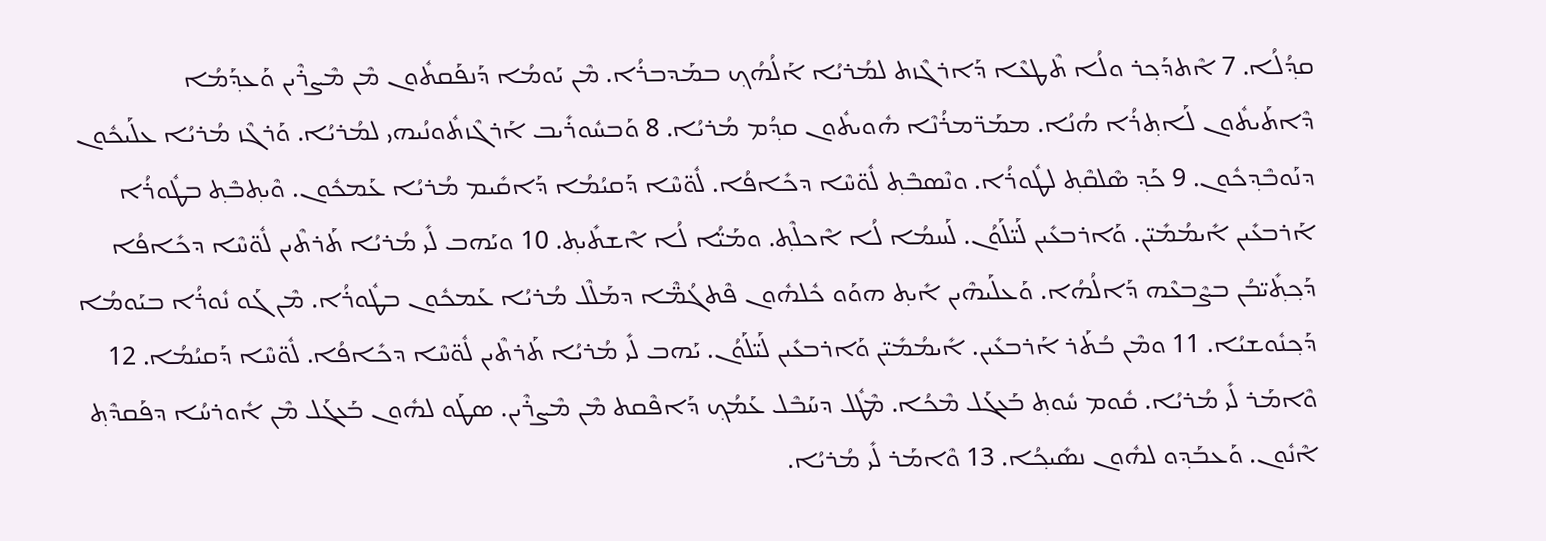ܩܕ݂ܳܠܳܐ. 7 ܐܶܬܕܰܟ݂ܪ ܘܠܳܐ ܬܶܛܥܶܐ ܕܰܐܪܓܶܙܬ ܠܡܳܪܝܳܐ ܐܰܠܳܗܳܟ݂ ܒܡܰܕܒܪܳܐ. ܡܶܢ ܝܰܘܡܳܐ ܕܰܢܦܰܩܬܽܘܢ ܡܶܢ ܡܶܨܪܶܝܢ ܘܰܥܕ݂ܰܡܳܐ ܕܶܐܬܰܝܬܽܘܢ ܠܰܐܬ݂ܪܳܐ ܗܳܢܳܐ. ܡܡܰܖ̈ܡܪܳܢܶܐ ܗܽܘܝܬܽܘܢ ܩܕ݂ܳܡ ܡܳܪܝܳܐ. 8 ܘܰܒܚܽܘܪܺܝܒ ܐܰܪܓܶܙܬܽܘܢܳܝܗܝ ܠܡܳܪܝܳܐ. ܘܰܪܓܶܙ ܡܳܪܝܳܐ ܥܠܰܝܟܽܘܢ ܕܢܰܘܒܶܕ݂ܟܽܘܢ. 9 ܟܰܕ݂ ܣܶܠܩܶܬ݂ ܠܛܽܘܪܳܐ. ܘܢܶܣܒܶܬ݂ ܠܽܘ̈ܚܶܐ ܕܟܺܐܦܳܐ. ܠܽܘ̈ܚܶܐ ܕܰܩܝܳܡܳܐ ܕܰܐܩܺܝܡ ܡܳܪܝܳܐ ܥܰܡܟܽܘܢ. ܘܶܝܬ݂ܒܶܬ݂ ܒܛܽܘܪܳܐ ܐܰܪܒܥܺܝܢ ܐܺܝܡܳܡܺܝ̈ܢ. ܘܰܐܪܒܥܺܝܢ ܠܰܝ̈ܠܰܘܳܢ. ܠܰܚܡܳܐ ܠܳܐ ܐܶܟܠܶܬ݂. ܘܡܰܝ̈ܳܐ ܠܳܐ ܐܶܫܬܺܝܬ݂. 10 ܘܝܰܗܒ ܠܺܝ ܡܳܪܝܳܐ ܬܰܪܬܶܝܢ ܠܽܘ̈ܚܶܐ ܕܟܺܐܦܳܐ ܕܰܟ݂ܬ݂ܺܝ̈ܒܳܢ ܒܨܶܒܥܶܗ ܕܰܐ‌ܠܳܗܳܐ. ܘܰܥܠܰܝܗܶܝܢ ܐܺܝܬ݂ ܗܘܰܘ ܟܽܠܗܽܘܢ ܦܶܬܓܳܡ̈ܶܐ ܕܡܰܠܶܠ ܡܳܪܝܳܐ ܥܰܡܟܽܘܢ ܒܛܽܘܪܳܐ. ܡܶܢ ܓܰܘ ܢܽܘܪܳܐ ܒܝܰܘܡܳܐ ܕܰܟ݂ܢܽܘܫܝܳܐ. 11 ܘܡܶܢ ܒܳܬܰܪ ܐܰܪܒܥܺܝܢ. ܐܺܝܡܳܡܺܝ̈ܢ ܘܰܐܪܒܥܺܝܢ ܠܰܝ̈ܠܰܘܳܢ. ܝܰܗܒ ܠܺܝ ܡܳܪܝܳܐ ܬܰܪܬܶܝܢ ܠܽܘ̈ܚܶܐ ܕܟܺܐܦܳܐ. ܠܽܘ̈ܚܶܐ ܕܰܩܝܳܡܳܐ. 12 ܘܶܐܡܰܪ ܠܺܝ ܡܳܪܝܳܐ. ܩܽܘܡ ܚܽܘܬ݂ ܒܰܥܓܰܠ ܡܶܟܳܐ. ܡܶܛܽܠ ܕܚܰܒܶܠ ܥܰܡܳܟ݂ ܕܰܐܦܶܩܬ ܡܶܢ ܡܶܨܪܶܝܢ. ܣܛܰܘ ܠܗܽܘܢ ܒܰܥܓܰܠ ܡܶܢ ܐܽܘܪܚܳܐ ܕܦܰܩܕܶܬ݂ ܐܶܢܽܘܢ. ܘܰܥܒܰܕ݂ܘ ܠܗܽܘܢ ܢܣܺܝܟ݂ܳܐ. 13 ܘܶܐܡܰܪ ܠܺܝ ܡܳܪܝܳܐ.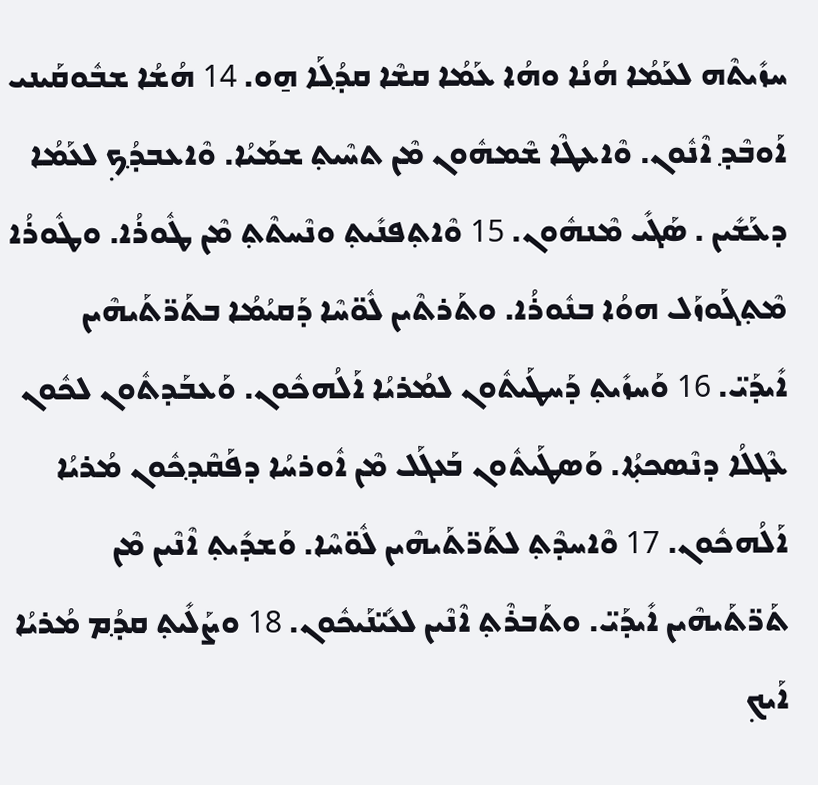ܚܙܺܝܬܶܗ ܠܥܰܡܳܐ ܗܳܢܳܐ ܘܗܳܐ ܥܰܡܳܐ ܩܫܶܐ ܩܕ݂ܳܠܰܐ ܗ̱ܘ. 14 ܗܳܫܳܐ ܫܒܽܘܩܰܝܢܝ ܐܰܘܒܶܕ݂ ܐܶܢܽܘܢ. ܘܶܐܥܛܶܐ ܫܶܡܗܽܘܢ ܡܶܢ ܬܚܶܝܬ݂ ܫܡܰܝܳܐ. ܘܶܐܥܒܕ݂ܳܟ݂ ܠܥܰܡܳܐ ܕܥܰܫܺܝܢ . ܣܰܓܺܝ ܡܶܢܗܽܘܢ. 15 ܘܶܐܬ݂ܦܢܺܝܬ݂ ܘܢܶܚܬܶܬ݂ ܡܶܢ ܛܽܘܪܳܐ. ܘܛܽܘܪܳܐ ܡܶܬ݂ܓܰܘܙܰܠ ܗܘܳܐ ܒܢܽܘܪܳܐ. ܘܬܰܪܬܶܝܢ ܠܽܘ̈ܚܶܐ ܕܰܩܝܳܡܳܐ ܒܬܰܖ̈ܬܰܝܗܶܝܢ ܐܺܝܕܰܝ̈. 16 ܘܰܚܙܺܝܬ݂ ܕܰܚܛܰܝܬܽܘܢ ܠܡܳܪܝܳܐ ܐܰܠܳܗܟܽܘܢ. ܘܰܥܒܰܕܬܽܘܢ ܠܟܽܘܢ ܥܶܓܠܳܐ ܕܢܶܣܟܬ݂ܳܐ. ܘܰܣܛܰܝܬܽܘܢ ܒܰܥܓܰܠ ܡܶܢ ܐܽܘܪܚܳܐ ܕܦܰܩܶܕ݂ܟܽܘܢ ܡܳܪܝܳܐ ܐܰܠܳܗܟܽܘܢ. 17 ܘܶܐܚܕܶܬ݂ ܠܬܰܖ̈ܬܰܝܗܶܝܢ ܠܽܘ̈ܚܶܐ. ܘܰܫܕܺܝܬ݂ ܐܶܢܶܝܢ ܡܶܢ ܬܰܖ̈ܬܰܝܗܶܝܢ ܐܺܝܕܰܝ̈. ܘܬܰܒܪܶܬ݂ ܐܶܢܶܝܢ ܠܥܺܝ̈ܢܰܝܟܽܘܢ. 18 ܘܨܰܠܺܝܬ݂ ܩܕ݂ܳܡ ܡܳܪܝܳܐ ܐܰܝܟ݂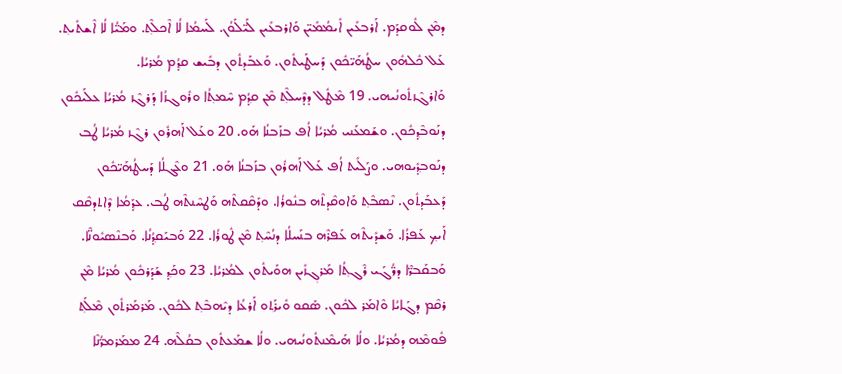ܕܡܶܢ ܠܽܘܩܕܰܡ. ܐܰܪܒܥܺܝܢ ܐܺܝܡܳܡܺܝ̈ܢ ܘܰܐܪܒܥܺܝܢ ܠܰܝ̈ܠܰܘܳܢ. ܠܰܚܡܳܐ ܠܳܐ ܐܶܟܠܶܬ݂. ܘܡܰܝ̈ܳܐ ܠܳܐ ܐܶܫܬܺܝܬ݂. ܥܰܠ ܟܽܠܗܽܘܢ ܚܛܳܗܰܝ̈ܟܽܘܢ ܕܰܚܛܰܝܬܽܘܢ. ܘܰܥܒܰܕܬܽܘܢ ܕܒܺܝܫ ܩܕ݂ܳܡ ܡܳܪܝܳܐ. ܘܰܐܪܓܶܙܬܽܘܢܳܝܗܝ. 19 ܡܶܛܽܠ ܕܕܶܚܠܶܬ݂ ܡܶܢ ܩܕ݂ܳܡ ܚܶܡܬ݂ܳܐ ܘܪܽܘܓܙܳܐ ܕܰܪܓܶܙ ܡܳܪܝܳܐ ܥܠܰܝܟܽܘܢ ܕܢܰܘܒܶܕ݂ܟܽܘܢ. ܘܫܰܡܥܰܢܝ ܡܳܪܝܳܐ ܐܳܦ ܒܙܰܒܢܳܐ ܗܰܘ. 20 ܘܥܰܠ ܐܰܗܪܽܘܢ ܪܓܶܙ ܡܳܪܝܳܐ ܛܳܒ ܕܢܰܘܒܕ݂ܺܝܘܗܝ. ܘܨܰܠܺܝܬ ܐܳܦ ܥܰܠ ܐܰܗܪܽܘܢ ܒܙܰܒܢܳܐ ܗܰܘ. 21 ܘܥܶܓܠܳܐ ܕܰܚܛܳܗܰܝ̈ܟܽܘܢ ܕܰܥܒܰܕܬܽܘܢ. ܢܶܣܒܶܬ݂ ܘܰܐܘܩܶܕܬܶܗ ܒܢܽܘܪܳܐ. ܘܕܰܩܶܩܬܶܗ ܘܰܛܚܶܢܬܶܗ ܛܳܒ. ܥܕ݂ܰܡܳܐ ܕܶܐܬܕܩܶܩ ܐܰܝܟ݂ ܥܰܦܪܳܐ. ܘܰܫܕܺܝܬܶܗ ܥܰܦܪܶܗ ܒܢܰܚܠܳܐ ܕܢܳܚܶܬ݂ ܡܶܢ ܛܽܘܪܳܐ. 22 ܘܰܒܝܰܩܕ݂ܳܢܳܐ. ܘܰܒܢܶܣܝܽܘܢ̈ܶܐ. ܘܰܒܩܰܒܖ̈ܶܐ ܕܖ̈ܳܓܰܝ ܪܶܓܬ݂ܳܐ ܡܰܪܓ݂ܙܺܝܢ ܗܘܰܝܬܽܘܢ ܠܡܳܪܝܳܐ. 23 ܘܟܰܕ݂ ܫܰܕܰܪܟܽܘܢ ܡܳܪܝܳܐ ܡܶܢ ܪܩܶܡ ܕܓܰܐܝܳܐ ܘܶܐܡܰܪ ܠܟܽܘܢ. ܣܰܩܘ ܘܺܝܪܰܬ݂ܘ ܐܰܪܥܳܐ ܕܝܶܗܒܶܬ݂ ܠܟܽܘܢ. ܡܰܪܡܰܪܬܽܘܢ ܡܶܠܰܬ݂ ܦܽܘܡܶܗ ܕܡܳܪܝܳܐ. ܘܠܳܐ ܗܰܝܡܶܢܬܽܘܢܳܝܗܝ. ܘܠܳܐ ܫܡܰܥܬܽܘܢ ܒܩܳܠܶܗ. 24 ܡܡܰܪܡܖ̈ܳܢܶܐ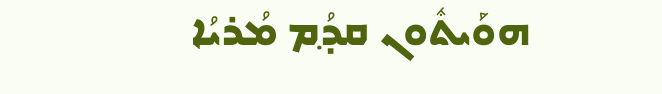ܗܘܰܝܬܽܘܢ ܩܕ݂ܳܡ ܡܳܪܝܳܐ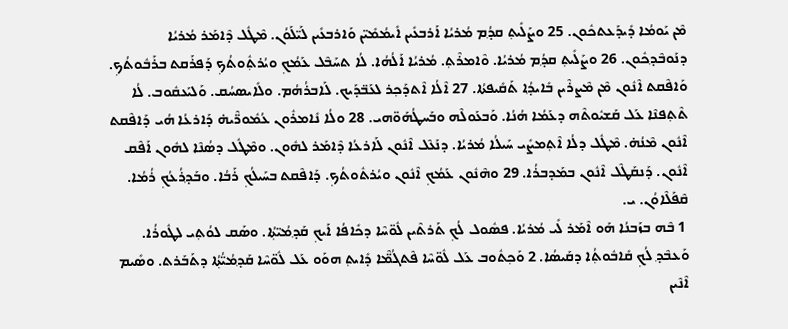ܡܶܢ ܝܰܘܡܳܐ ܕܺܝܕܰܥܬܟܽܘܢ. 25 ܘܨܰܠܺܝܬ݂ ܩܕ݂ܳܡ ܡܳܪܝܳܐ ܐܰܪܒܥܺܝܢ ܐܺܝܡܳܡܺܝ̈ܢ ܘܰܐܪܒܥܺܝܢ ܠܰܝ̈ܠܰܘܳܢ. ܡܶܛܽܠ ܕܶܐܡܰܪ ܡܳܪܝܳܐ ܕܢܰܘܒܶܕ݂ܟܽܘܢ. 26 ܘܨܰܠܺܝܬ݂ ܩܕ݂ܳܡ ܡܳܪܝܳܐ. ܘܶܐܡܪܶܬ݂. ܡܳܪܝܳܐ ܐܰ‌ܠܳܗܳܐ. ܠܳܐ ܬܚܰܒܶܠ ܥܰܡܳܟ݂ ܘܝܳܪܬ݂ܽܘܬܳܟ݂ ܕܰܦܪܰܩܬ ܒܪܰܒܽܘܬܳܟ݂. ܘܰܐܦܶܩܬ ܐܶܢܽܘܢ ܡܶܢ ܡܶܨܪܶܝܢ ܒܺܐܝܕ݂ܳܐ ܬܰܩܺܝܦܬܳܐ. 27 ܐܶܠܳܐ ܐܶܬܕܰܟ݂ܪ ܠܥܰܒ̈ܕܰܝܟ. ܠܰܐܒܪܳܗܳܡ. ܘܠܺܐܝܣܚܳܩ. ܘܰܠܝܰܥܩܽܘܒ. ܠܳܐ ܬܶܬ݂ܦܢܶܐ ܥܰܠ ܩܰܫܝܽܘܬܶܗ ܕܥܰܡܳܐ ܗܳܢܳܐ. ܘܰܒܥܰܘܠܶܗ ܘܒܰܚܛܳܗܰܘ̈ܗܝ. 28 ܘܠܳܐ ܢܺܐܡܪܽܘܢ ܥܳܡܽܘܖ̈ܶܝܗ̇ ܕܰܐܪܥܳܐ ܗܳܝ ܕܰܐܦܶܩܬ ܐܶܢܽܘܢ ܡܶܢܳܗ̇. ܡܶܛܽܠ ܕܠܳܐ ܐܶܬ݂ܡܨܺܝ ܚܰܝܠܳܐ ܡܳܪܝܳܐ. ܕܢܰܥܶܠ ܐܶܢܽܘܢ ܠܰܐܪܥܳܐ ܕܶܐܡܰܪ ܠܗܽܘܢ. ܘܡܶܛܽܠ ܕܣܳܢܶܐ ܠܗܽܘܢ ܐܰܦܶܩ ܐܶܢܽܘܢ. ܕܰܢܩܰܛܶܠ ܐܶܢܽܘܢ ܒܡܰܕܒܪܳܐ. 29 ܘܗܶܢܽܘܢ ܥܰܡܳܟ݂ ܐܶܢܽܘܢ ܘܝܳܪܬܽܘܬܳܟ݂. ܕܰܐܦܶܩܬ ܒܚܰܝܠܳܟ݂ ܪܰܒܳܐ. ܘܒܰܕ݂ܪܳܥܳܟ݂ ܪܳܡܳܐ.
ܩܶܦܰܠܶܐܘܳܢ. ܝ.
 1 ܒܶܗ ܒܙܰܒܢܳܐ ܗܰܘ ܐܶܡܰܪ ܠܺܝ ܡܳܪܝܳܐ. ܦܣܽܘܠ ܠܳܟ݂ ܬܰܪܬܶܝܢ ܠܽܘ̈ܚܶܐ ܕܟܺܐܦܳܐ ܐܰܝܟ݂ ܩܰܕ݂ܡܳܝ̈ܬ݂ܳܐ. ܘܣܰܩ ܠܘܳܬ݂ܝ ܠܛܽܘܪܳܐ. ܘܰܥܒܶܕ݂ ܠܳܟ݂ ܩܺܐܒܽܘܬ݂ܳܐ ܕܩܰܝܣܳܐ. 2 ܘܰܟ݂ܬܽܘܒ ܥܰܠ ܠܽܘ̈ܚܶܐ ܦܶܬܓܳܡ̈ܶܐ ܕܺܐܝܬ݂ ܗܘܰܘ ܥܰܠ ܠܽܘ̈ܚܶܐ ܩܰܕ݂ܡܳܝ̈ܳܬ݂ܳܐ ܕܬܰܒܰܪܬ. ܘܣܺܝܡ ܐܶܢܶܝܢ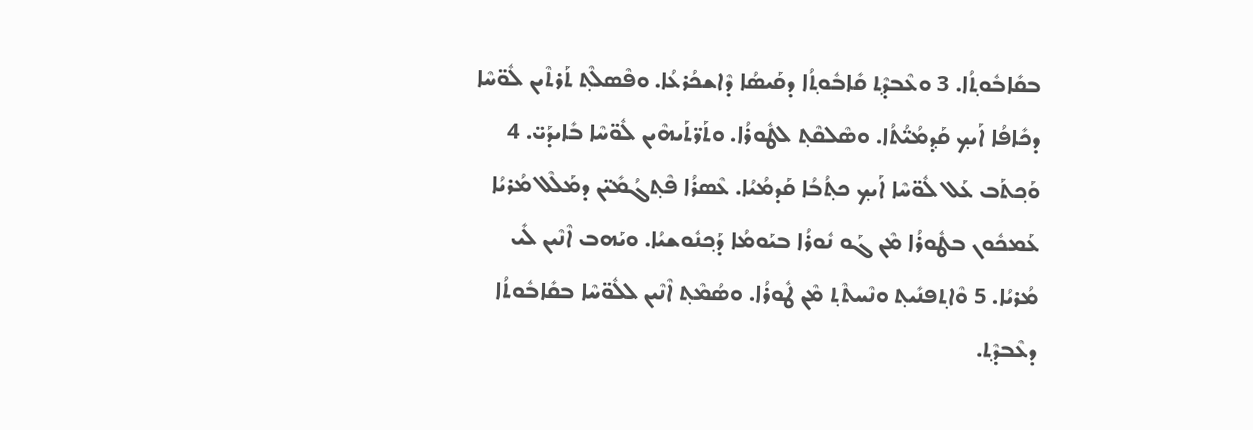ܒܩܺܐܒܽܘܬ݂ܳܐ. 3 ܘܥܶܒܕܶܬ݂ ܩܺܐܒܽܘܬ݂ܳܐ ܕܩܰܝܣܳܐ ܕܶܐܫܟܳܪܥܳܐ. ܘܦܶܣܠܶܬ݂ ܬܰܪܬܶܝܢ ܠܽܘ̈ܚܶܐ ܕܟܺܐܦܳܐ ܐܰܝܟ݂ ܩܰܕ݂ܡܳܝ̈ܳܬܳܐ. ܘܣܶܠܩܶܬ݂ ܠܛܽܘܪܳܐ. ܘܬܰܖ̈ܬܰܝܗܶܝܢ ܠܽܘ̈ܚܶܐ ܒܺܐܝܕܰܝ̈. 4 ܘܰܟ݂ܬܰܒ ܥܰܠ ܠܽܘ̈ܚܶܐ ܐܰܝܟ݂ ܟܬ݂ܳܒܳܐ ܩܰܕܡܳܝܳܐ. ܥܶܣܪܳܐ ܦܶܬ݂ܓܳܡܺܝ̈ܢ ܕܡܰܠܶܠ ܡܳܪܝܳܐ ܥܰܡܟܽܘܢ ܒܛܽܘܪܳܐ ܡܶܢ ܓܰܘ ܢܽܘܪܳܐ ܒܝܰܘܡܳܐ ܕܰܟ݂ܢܽܘܫܝܳܐ. ܘܝܰܗܒ ܐܶܢܶܝܢ ܠܺܝ ܡܳܪܝܳܐ. 5 ܘܶܐܬ݂ܦܢܺܝܬ݂ ܘܢܶܚܬܶܬ݂ ܡܶܢ ܛܽܘܪܳܐ. ܘܣܳܡܶܬ݂ ܐܶܢܶܝܢ ܠܠܽܘ̈ܚܶܐ ܒܩܺܐܒܽܘܬܳܐ ܕܥܶܒܕܶܬ݂.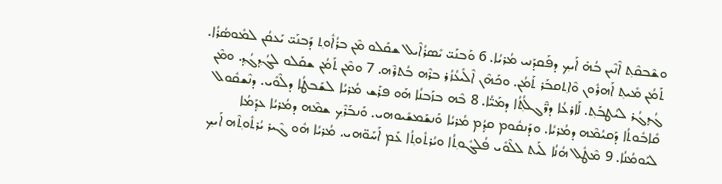ܘܫܶܒܩܶܬ݂ ܐܶܢܶܝܢ ܒܳܗ̇ ܐܰܝܟ݂ ܕܦܰܩܕܰܢܝ ܡܳܪܝܳܐ. 6 ܘܰܒܢܰܝ̈ ܝܺܣܪܳܐܶܝܠ ܫܩܰܠܘ ܡܶܢ ܒܪܳܐܽܘܬ݂ ܕܰܒܢܰܝ̈ ܝܰܥܩܳܢ ܠܡܽܘܣܳܪܳܐ. ܬܰܡܳܢ ܡܺܝܬ݂ ܐܰܗܪܽܘܢ ܘܶܐܬ݂ܩܒܰܪ ܬܰܡܳܢ. ܘܟܰܗܶܢ ܐܶܠܺܝܥܳܙܳܪ ܒܪܶܗ ܒܳܬܪܶܗ. 7 ܘܡܶܢ ܬܰܡܳܢ ܫܩܰܠܘ ܠܓܳܕ݂ܓܳܕ݂. ܘܡܶܢ ܓܳܕ݂ܓܳܪ ܠܝܳܛܒܰܬ݂. ܠܰܐܪܥܳܐ ܕܖ̈ܶܓܠܳܬ݂ܳܐ ܕܡܰܝ̈ܳܐ. 8 ܒܶܗ ܒܙܰܒܢܳܐ ܗܰܘ ܦܪܰܫ ܡܳܪܝܳܐ ܠܫܰܒܛܳܐ ܕܠܶܘܺܝ. ܕܢܶܫܩܽܘܠ ܩܺܐܒܽܘܬܳܐ ܕܰܩܝܳܡܶܗ ܕܡܳܪܝܳܐ. ܘܕܰܢܩܽܘܡ ܩܕ݂ܳܡ ܡܳܪܝܳܐ ܘܰܢܫܰܡܫܺܝܘܗܝ. ܘܰܢܒܰܪܶܟ݂ ܫܡܶܗ ܕܡܳܪܝܳܐ ܥܕ݂ܰܡܳܐ ܠܝܰܘܡܳܢܳܐ. 9 ܡܶܛܽܠ ܗܳܢܳܐ ܠܰܝܬ ܠܠܶܘܺܝ ܦܳܠܓܽܘܬ݂ܳܐ ܘܝܳܪܬܽܘܬ݂ܳܐ ܥܰܡ ܐܰܚܰܘ̈ܗܝ. ܡܳܪܝܳܐ ܗܽܘ ܓܶܝܪ ܝܳܪܬܽܘܬ݂ܶܗ ܐܰܝܟ݂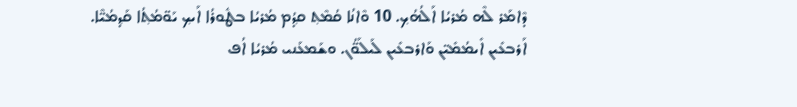ܕܶܐܡܰܪ ܠܶܗ ܡܳܪܝܳܐ ܐܰܠܳܗܳܟ݂. 10 ܘܶܐܢܳܐ ܩܳܡܶܬ݂ ܩܕ݂ܳܡ ܡܳܪܝܳܐ ܒܛܽܘܪܳܐ ܐܰܝܟ݂ ܝܰܘ̈ܡܳܬ݂ܳܐ ܩܰܕ݂ܡܳܝ̈ܶܐ. ܐܰܪܒܥܺܝܢ ܐܺܝܡܳܡܺܝ̈ܢ ܘܰܐܪܒܥܺܝܢ ܠܰܝܠܰܘ̈ܳܢ. ܘܫܰܡܥܰܢܝ ܡܳܪܝܳܐ ܐܳܦ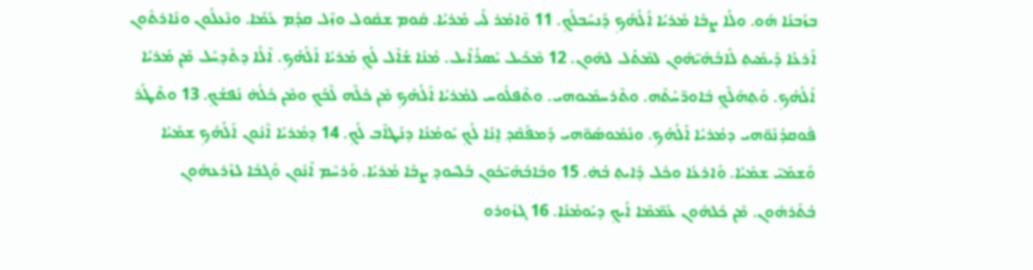ܒܙܰܒܢܳܐ ܗܰܘ. ܘܠܳܐ ܨܒܳܐ ܡܳܪܝܳܐ ܐܰܠܳܗܳܟ݂ ܕܰܢܚܰܒܠܳܟ݂. 11 ܘܶܐܡܰܪ ܠܺܝ ܡܳܪܝܳܐ. ܩܽܘܡ ܫܩܽܘܠ ܘܙܶܠ ܩܕ݂ܳܡ ܥܰܡܳܐ. ܘܢܶܥܠܽܘܢ ܘܢܺܐܪܬܽܘܢ ܐܰܪܥܳܐ ܕܺܝܡܺܝܬ݂ ܠܰܐܒܳܗܰܝ̈ܗܽܘܢ ܠܡܶܬܰܠ ܠܗܽܘܢ. 12 ܡܶܟܺܝܠ ܝܺܣܪܳܐܶܝܠ. ܡܳܢܳܐ ܫܳܐܶܠ ܠܳܟ݂ ܡܳܪܝܳܐ ܐܰܠܳܗܳܟ݂. ܐܶܠܳܐ ܕܬܶܕ݂ܚܰܠ ܡܶܢ ܡܳܪܝܳܐ ܐܰܠܳܗܳܟ݂. ܘܰܬ݂ܗܰܠܶܟ݂ ܒܽܐܘܖ̈ܚܳܬܶܗ. ܘܬܶܪܚܡܺܝܘܗܝ. ܘܬܶܦܠܽܘܚ ܠܡܳܪܝܳܐ ܐܰܠܳܗܳܟ݂ ܡܶܢ ܟܽܠܶܗ ܠܶܒܳܟ݂ ܘܡܶܢ ܟܽܠܳܗ̇ ܢܰܦܫܳܟ݂. 13 ܘܬܶܛܰܪ ܦܽܘܩܕܳܢܰܘ̈ܗܝ ܕܡܳܪܝܳܐ ܐܰܠܳܗܳܟ݂. ܘܢܳܡܽܘܣܰܘ̈ܗܝ ܕܰܡܦܰܩܶܕ݂ ܐ̱ܢܳܐ ܠܳܟ݂ ܝܰܘܡܳܢܳܐ ܕܢܰܛܐܶܒ ܠܳܟ݂. 14 ܕܡܳܪܝܳܐ ܐܶܢܽܘܢ ܐܰܠܳܗܳܟ݂ ܫܡܰܝܳܐ ܘܰܫܡܰܝ̈ ܫܡܰܝܳܐ. ܘܰܐܪܥܳܐ ܘܟܽܠ ܕܺܐܝܬ݂ ܒܳܗ̇. 15 ܘܒܰܐܒܳܗܰܝ̈ܟܽܘܢ ܒܰܠܚܽܘܕ݂ ܨܒܳܐ ܡܳܪܝܳܐ. ܘܰܪܚܶܡ ܐܶܢܽܘܢ ܘܰܓܒܳܐ ܠܙܰܪܥܗܽܘܢ ܒܳܬܰܪܗܽܘܢ. ܡܶܢ ܟܽܠܗܽܘܢ ܥܰܡ̈ܡܶܐ ܐܰܝܟ݂ ܕܝܰܘܡܳܢܳܐ. 16 ܓܙܽܘܪܘ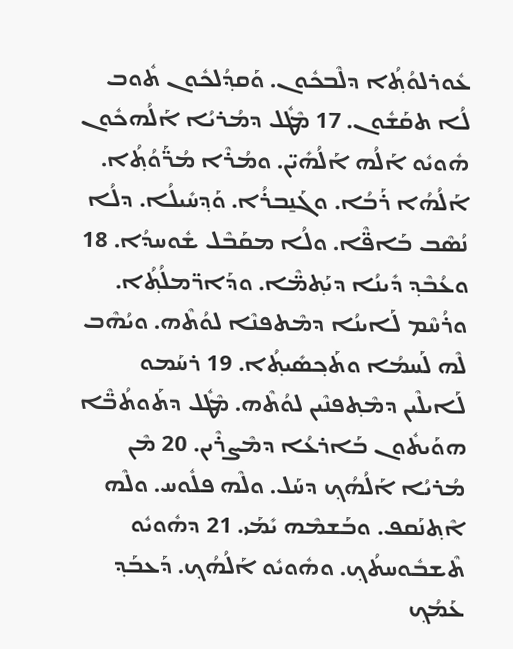ܥܽܘܪܠܘܳܬ݂ܳܐ ܕܠܶܒܟܽܘܢ. ܘܰܩܕ݂ܳܠܟܽܘܢ ܬܽܘܒ ܠܳܐ ܬܩܰܫܽܘܢ. 17 ܡܶܛܽܠ ܕܡܳܪܝܳܐ ܐܰܠܳܗܟܽܘܢ ܗܽܘܝܽܘ ܐܰܠܳܗ ܐܰܠܳܗܺܝ̈ܢ. ܘܡܳܪܶܐ ܡܳܖ̈ܰܘܳܬ݂ܳܐ. ܐܰ‌ܠܳܗܳܐ ܪܰܒܳܐ. ܘܓܰܢ̱ܒܪܳܐ. ܘܰܕ݂ܚܺܝܠܳܐ. ܕܠܳܐ ܢܳܣܶܒ ܒܰܐܦ̈ܶܐ. ܘܠܳܐ ܡܩܰܒܶܠ ܫܽܘܚܕܳܐ. 18 ܘܥܳܒܶܕ݂ ܕܺܝܢܳܐ ܕܝܰܬ݂ܡ̈ܶܐ. ܘܕܰܐܖ̈ܡܠܳܬ݂ܳܐ. ܘܪܳܚܶܡ ܠܰܐܝܢܳܐ ܕܡܶܬܦܢܶܐ ܠܘܳܬܶܗ. ܘܝܳܗܶܒ ܠܶܗ ܠܰܚܡܳܐ ܘܬܰܟ݂ܣܺܝܬ݂ܳܐ. 19 ܪܚܰܡܘ ܠܰܐܝܠܶܝܢ ܕܡܶܬ݂ܦܢܶܝܢ ܠܘܳܬܶܗ. ܡܶܛܽܠ ܕܬܰܘܬܳܒ̈ܶܐ ܗܘܰܝܬܽܘܢ ܒܰܐܪܥܳܐ ܕܡܶܨܪܶܝܢ. 20 ܡܶܢ ܡܳܪܝܳܐ ܐܰܠܳܗܳܟ݂ ܕܚܰܠ. ܘܠܶܗ ܦܠܽܘܚ. ܘܠܶܗ ܐܶܬ݂ܢܰܩܦ. ܘܒܰܫܡܶܗ ܝܺܡܰܝ. 21 ܕܗܽܘܝܽܘ ܬܶܫܒܽܘܚܬܳܟ݂. ܘܗܽܘܝܽܘ ܐܰܠܳܗܳܟ݂. ܕܰܥܒܰܕ݂ ܥܰܡܳܟ݂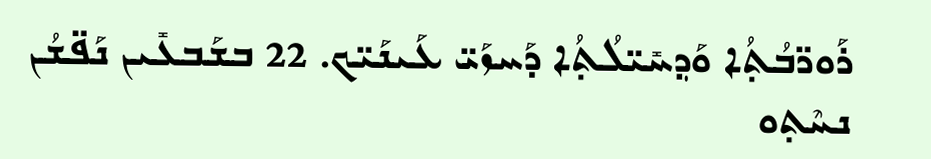ܪܰܘܖ̈ܒܳܬ݂ܳܐ ܘܰܕ݂ܚܺܝ̈ܠܳܬ݂ܳܐ ܕܰܚܙܰܝ̈ ܥܰܝܢܰܝ̈ܟ. 22 ܒܫܰܒܥܺܝܢ ܢܰܦ̈ܫܳܢ ܢܚܶܬ݂ܘ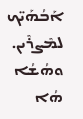ܐܰܒܳܗܰܝ̈ܟ ܠܡܶܨܪܶܝܢ. ܘܗܳܫܳܐ ܗܳܐ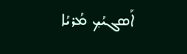ܐܰܣܓܝܳܟ݂ ܡܳܪܝܳܐ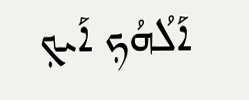ܐܰܠܳܗܳܟ݂ ܐܰܝܟ݂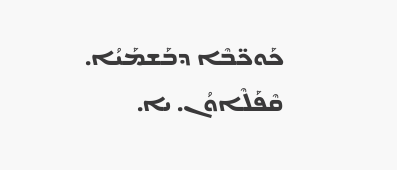ܟܰܘܟ̈ܒܶܐ ܕܒܰܫܡܰܝܳܐ.
ܩܶܦܰܠܶܐܘܳܢ. ܝܐ.